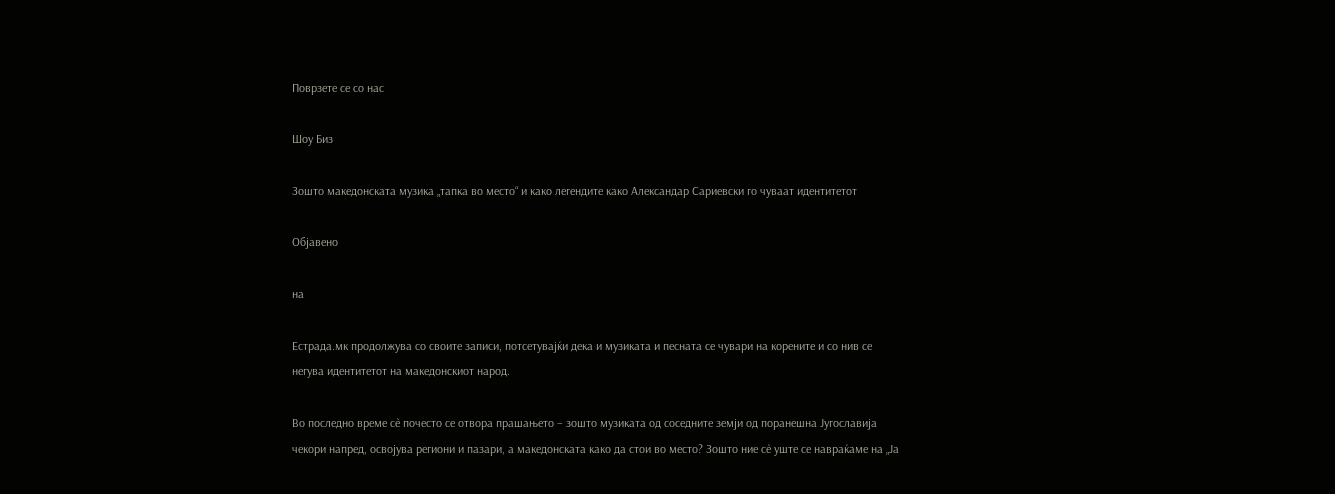Поврзете се со нас

Шоу Биз

Зошто македонската музика „тапка во место“ и како легендите како Александар Сариевски го чуваат идентитетот

Објавено

на

Естрада.мк продолжува со своите записи, потсетувајќи дека и музиката и песната се чувари на корените и со нив се негува идентитетот на македонскиот народ.

Во последно време сѐ почесто се отвора прашањето – зошто музиката од соседните земји од поранешна Југославија чекори напред, освојува региони и пазари, а македонската како да стои во место? Зошто ние сѐ уште се навраќаме на „Ја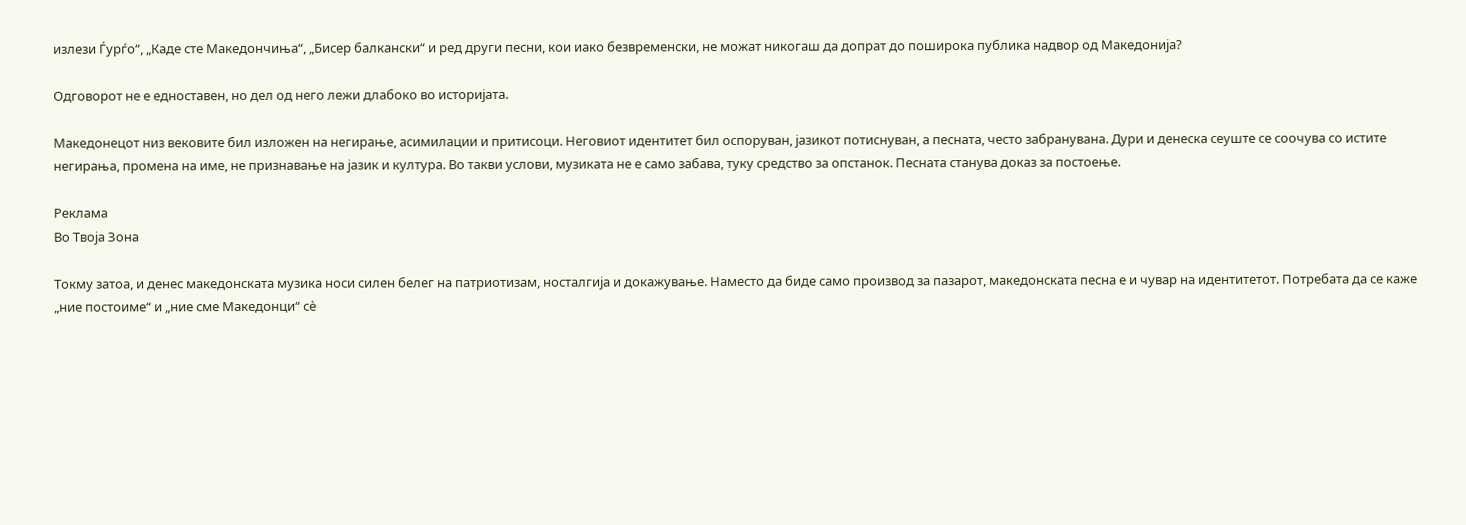излези Ѓурѓо“, „Каде сте Македончиња“, „Бисер балкански“ и ред други песни, кои иако безвременски, не можат никогаш да допрат до поширока публика надвор од Македонија?

Одговорот не е едноставен, но дел од него лежи длабоко во историјата.

Македонецот низ вековите бил изложен на негирање, асимилации и притисоци. Неговиот идентитет бил оспоруван, јазикот потиснуван, а песната, често забранувана. Дури и денеска сеуште се соочува со истите негирања, промена на име, не признавање на јазик и култура. Во такви услови, музиката не е само забава, туку средство за опстанок. Песната станува доказ за постоење.

Реклама
Во Твоја Зона

Токму затоа, и денес македонската музика носи силен белег на патриотизам, носталгија и докажување. Наместо да биде само производ за пазарот, македонската песна е и чувар на идентитетот. Потребата да се каже „ние постоиме“ и „ние сме Македонци“ сѐ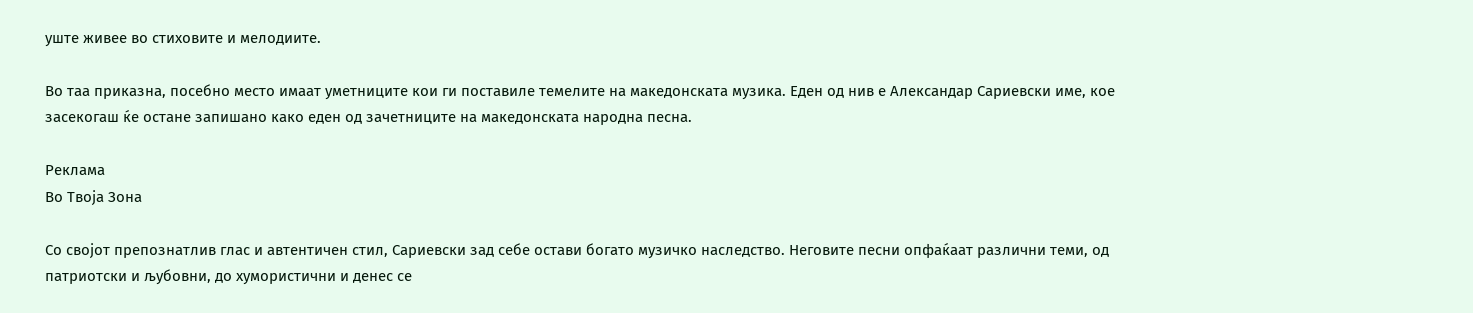уште живее во стиховите и мелодиите.

Во таа приказна, посебно место имаат уметниците кои ги поставиле темелите на македонската музика. Еден од нив е Александар Сариевски име, кое засекогаш ќе остане запишано како еден од зачетниците на македонската народна песна.

Реклама
Во Твоја Зона

Со својот препознатлив глас и автентичен стил, Сариевски зад себе остави богато музичко наследство. Неговите песни опфаќаат различни теми, од патриотски и љубовни, до хумористични и денес се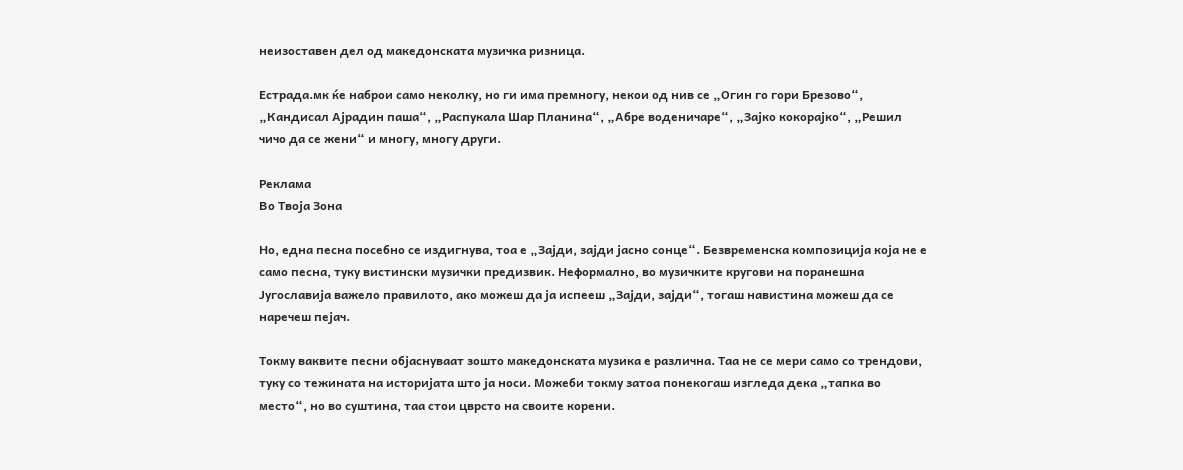неизоставен дел од македонската музичка ризница.

Естрада.мк ќе наброи само неколку, но ги има премногу, некои од нив се „Огин го гори Брезово“, „Кандисал Ајрадин паша“, „Распукала Шар Планина“, „Абре воденичаре“, „Зајко кокорајко“, „Решил чичо да се жени“ и многу, многу други.

Реклама
Во Твоја Зона

Но, една песна посебно се издигнува, тоа е „Зајди, зајди јасно сонце“. Безвременска композиција која не е само песна, туку вистински музички предизвик. Неформално, во музичките кругови на поранешна Југославија важело правилото, ако можеш да ја испееш „Зајди, зајди“, тогаш навистина можеш да се наречеш пејач.

Токму ваквите песни објаснуваат зошто македонската музика е различна. Таа не се мери само со трендови, туку со тежината на историјата што ја носи. Можеби токму затоа понекогаш изгледа дека „тапка во место“, но во суштина, таа стои цврсто на своите корени.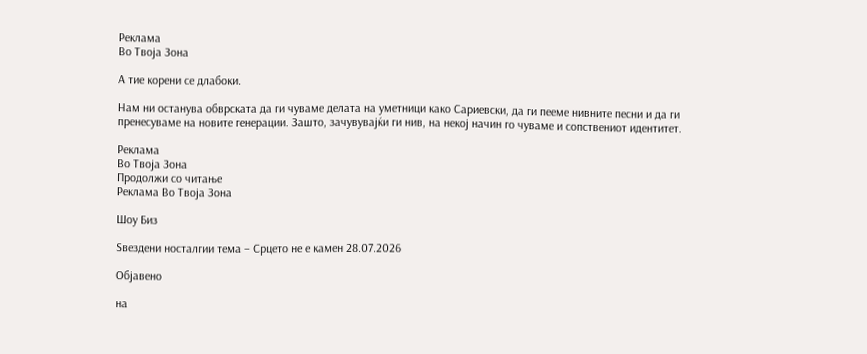Реклама
Во Твоја Зона

А тие корени се длабоки.

Нам ни останува обврската да ги чуваме делата на уметници како Сариевски, да ги пееме нивните песни и да ги пренесуваме на новите генерации. Зашто, зачувувајќи ги нив, на некој начин го чуваме и сопствениот идентитет.

Реклама
Во Твоја Зона
Продолжи со читање
Реклама Во Твоја Зона

Шоу Биз

Ѕвездени носталгии тема – Срцето не е камен 28.07.2026

Објавено

на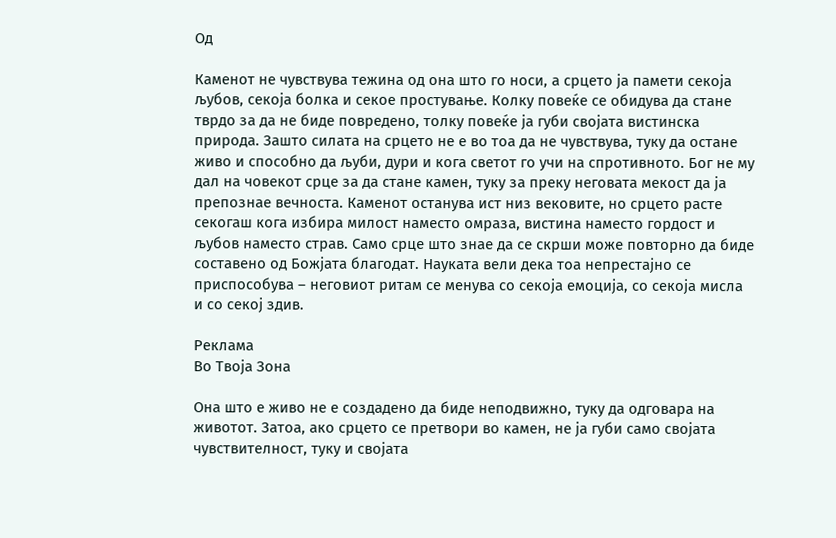Од

Каменот не чувствува тежина од она што го носи, а срцето ја памети секоја љубов, секоја болка и секое простување. Колку повеќе се обидува да стане тврдо за да не биде повредено, толку повеќе ја губи својата вистинска природа. Зашто силата на срцето не е во тоа да не чувствува, туку да остане живо и способно да љуби, дури и кога светот го учи на спротивното. Бог не му дал на човекот срце за да стане камен, туку за преку неговата мекост да ја препознае вечноста. Каменот останува ист низ вековите, но срцето расте секогаш кога избира милост наместо омраза, вистина наместо гордост и љубов наместо страв. Само срце што знае да се скрши може повторно да биде составено од Божјата благодат. Науката вели дека тоа непрестајно се приспособува – неговиот ритам се менува со секоја емоција, со секоја мисла и со секој здив.

Реклама
Во Твоја Зона

Она што е живо не е создадено да биде неподвижно, туку да одговара на животот. Затоа, ако срцето се претвори во камен, не ја губи само својата чувствителност, туку и својата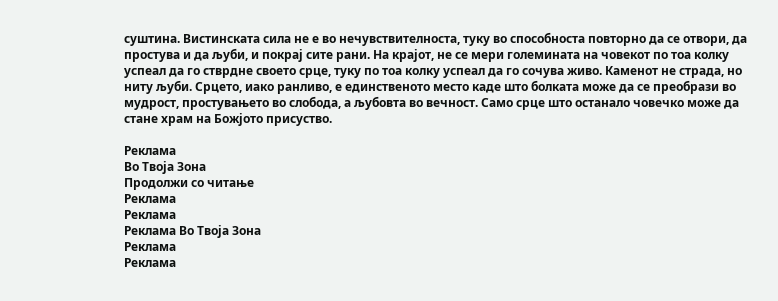суштина. Вистинската сила не е во нечувствителноста, туку во способноста повторно да се отвори, да простува и да љуби, и покрај сите рани. На крајот, не се мери големината на човекот по тоа колку успеал да го стврдне своето срце, туку по тоа колку успеал да го сочува живо. Каменот не страда, но ниту љуби. Срцето, иако ранливо, е единственото место каде што болката може да се преобрази во мудрост, простувањето во слобода, а љубовта во вечност. Само срце што останало човечко може да стане храм на Божјото присуство.

Реклама
Во Твоја Зона
Продолжи со читање
Реклама
Реклама
Реклама Во Твоја Зона
Реклама
Реклама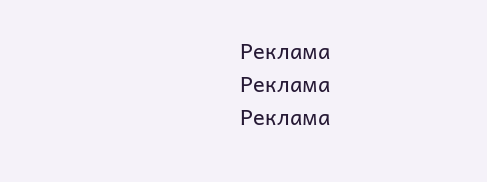Реклама
Реклама
Реклама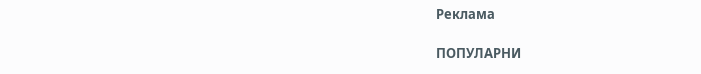Реклама

ПОПУЛАРНИ